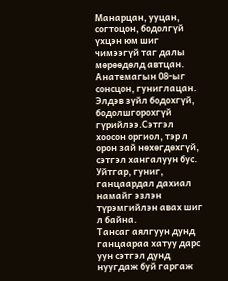Манарцан, ууцан, согтоцон, бодолгүй үхцэн юм шиг чимээгүй таг далы мөрөөдөлд автцан.
Анатемагын 08-ыг сонсцон, гуниглацан.
Элдэв зүйл бодохгүй, бодолшгорохгүй гүрийлээ.Сэтгэл хоосон оргиол, тэр л орон зай нөхөгдөхгүй, сэтгэл хангалуун бус.
Уйтгар, гуниг, ганцаардал дахиал намайг эзлэн түрэмгийлэн авах шиг л байна.
Тансаг аялгуун дунд ганцаараа хатуу дарс уун сэтгэл дунд нуугдаж буй гаргаж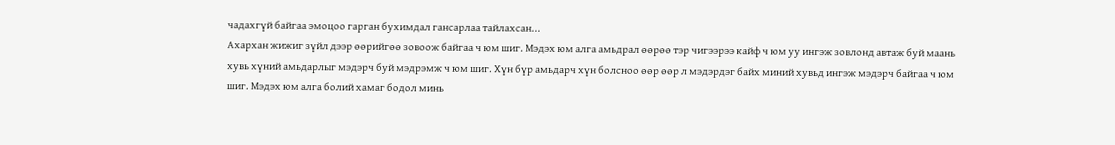чадахгүй байгаа эмоцоо гарган бухимдал гансарлаа тайлахсан...
Ахархан жижиг зүйл дээр өөрийгөө зовоож байгаа ч юм шиг. Мэдэх юм алга амьдрал өөрөө тэр чигээрээ кайф ч юм уу ингэж зовлонд автаж буй маань хувь хүний амьдарлыг мэдэрч буй мэдрэмж ч юм шиг. Хүн бүр амьдарч хүн болсноо өөр өөр л мэдэрдэг байх миний хувьд ингэж мэдэрч байгаа ч юм шиг. Мэдэх юм алга болий хамаг бодол минь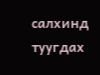салхинд туугдах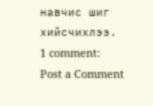навчис шиг хийсчихлээ.
1 comment:
Post a Comment